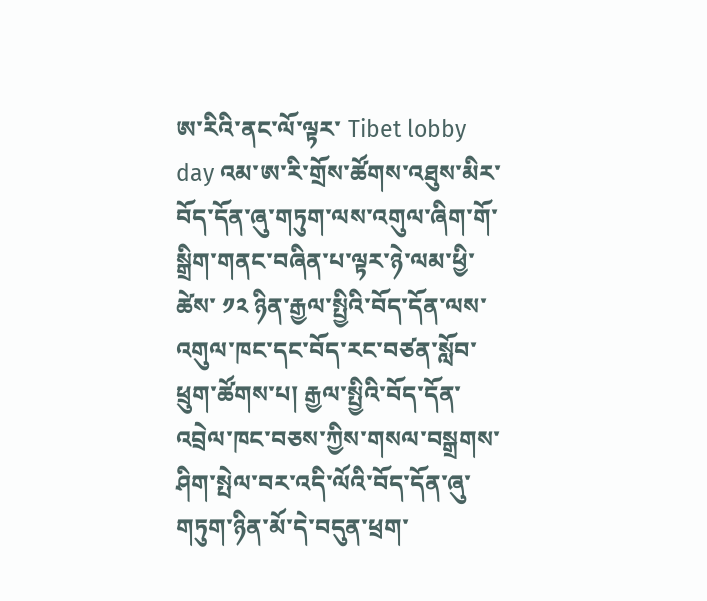ཨ་རིའི་ནང་ལོ་ལྟར་ Tibet lobby day འམ་ཨ་རི་གྲོས་ཚོགས་འཐུས་མིར་བོད་དོན་ཞུ་གཏུག་ལས་འགུལ་ཞིག་གོ་སྒྲིག་གནང་བཞིན་པ་ལྟར་ཉེ་ལམ་ཕྱི་ཚེས་ ༡༢ ཉིན་རྒྱལ་སྤྱིའི་བོད་དོན་ལས་འགུལ་ཁང་དང་བོད་རང་བཙན་སློབ་ཕྲུག་ཚོགས་པ། རྒྱལ་སྤྱིའི་བོད་དོན་འབྲེལ་ཁང་བཅས་ཀྱིས་གསལ་བསྒྲགས་ཤིག་སྤེལ་བར་འདི་ལོའི་བོད་དོན་ཞུ་གཏུག་ཉིན་མོ་དེ་བདུན་ཕྲག་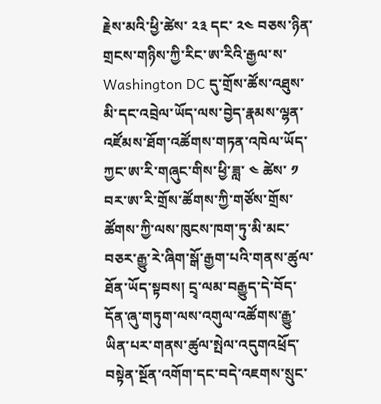རྗེས་མའི་ཕྱི་ཚེས་ ༢༣ དང་ ༢༤ བཅས་ཉིན་གྲངས་གཉིས་ཀྱི་རིང་ཨ་རིའི་རྒྱལ་ས་ Washington DC དུ་གྲོས་ཚོས་འཐུས་མི་དང་འབྲེལ་ཡོད་ལས་བྱེད་རྣམས་ལྷན་འཛོམས་ཐོག་འཚོགས་གཏན་འཁེལ་ཡོད་ཀྱང་ཨ་རི་གཞུང་གིས་ཕྱི་ཟླ་ ༤ ཚེས་ ༡ བར་ཨ་རི་གྲོས་ཚོགས་ཀྱི་གཙོས་གྲོས་ཚོགས་ཀྱི་ལས་ཁུངས་ཁག་ཏུ་མི་མང་བཅར་རྒྱུ་རེ་ཞིག་སྒོ་རྒྱག་པའི་གནས་ཚུལ་ཐོན་ཡོད་སྟབས། དྲྭ་ལམ་བརྒྱུད་དེ་བོད་དོན་ཞུ་གཏུག་ལས་འགུལ་འཚོགས་རྒྱུ་ཡིན་པར་གནས་ཚུལ་སྤེལ་འདུགའཕྲོད་བསྟེན་སྔོན་འགོག་དང་བདེ་འཇགས་སྲུང་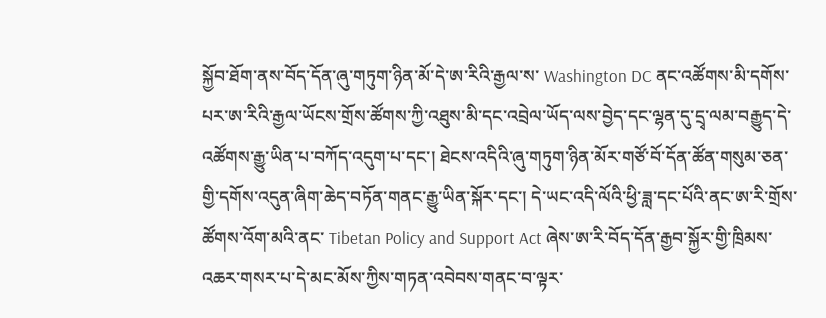སྐྱོབ་ཐོག་ནས་བོད་དོན་ཞུ་གཏུག་ཉིན་མོ་དེ་ཨ་རིའི་རྒྱལ་ས་ Washington DC ནང་འཚོགས་མི་དགོས་པར་ཨ་རིའི་རྒྱལ་ཡོངས་གྲོས་ཚོགས་ཀྱི་འཐུས་མི་དང་འབྲེལ་ཡོད་ལས་བྱེད་དང་ལྷན་དུ་དྲྭ་ལམ་བརྒྱུད་དེ་འཚོགས་རྒྱུ་ཡིན་པ་བཀོད་འདུག་པ་དང་། ཐེངས་འདིའི་ཞུ་གཏུག་ཉིན་མོར་གཙོ་བོ་དོན་ཚོན་གསུམ་ཅན་གྱི་དགོས་འདུན་ཞིག་ཆེད་བཏོན་གནང་རྒྱུ་ཡིན་སྐོར་དང་། དེ་ཡང་འདི་ལོའི་ཕྱི་ཟླ་དང་པོའི་ནང་ཨ་རི་གྲོས་ཚོགས་འོག་མའི་ནང་ Tibetan Policy and Support Act ཞེས་ཨ་རི་བོད་དོན་རྒྱབ་སྐྱོར་གྱི་ཁྲིམས་འཆར་གསར་པ་དེ་མང་མོས་ཀྱིས་གཏན་འབེབས་གནང་བ་ལྟར་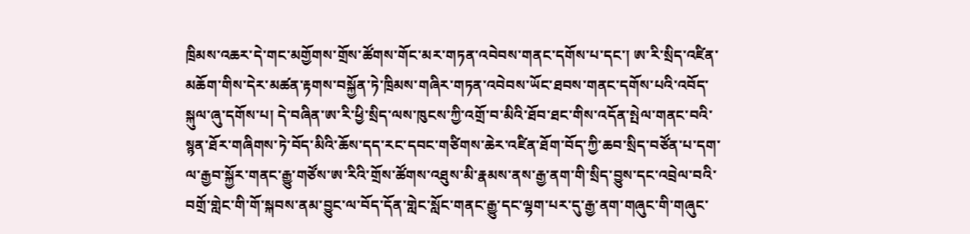ཁྲིམས་འཆར་དེ་གང་མགྱོགས་གྲོས་ཚོགས་གོང་མར་གཏན་འབེབས་གནང་དགོས་པ་དང་། ཨ་རི་སྲིད་འཛིན་མཆོག་གིས་དེར་མཚན་རྟགས་བསྐྱོན་ཏེ་ཁྲིམས་གཞིར་གཏན་འབེབས་ཡོང་ཐབས་གནང་དགོས་པའི་འབོད་སྐུལ་ཞུ་དགོས་པ། དེ་བཞིན་ཨ་རི་ཕྱི་སྲིད་ལས་ཁུངས་ཀྱི་འགྲོ་བ་མིའི་ཐོབ་ཐང་གིས་འདོན་སྤེལ་གནང་བའི་སྙན་ཐོར་གཞིགས་ཏེ་བོད་མིའི་ཆོས་དད་རང་དབང་གཙིགས་ཆེར་འཛིན་ཐོག་བོད་ཀྱི་ཆབ་སྲིད་བཙོན་པ་དག་ལ་རྒྱབ་སྐྱོར་གནང་རྒྱུ་གཙོས་ཨ་རིའི་གྲོས་ཚོགས་འཐུས་མི་རྣམས་ནས་རྒྱ་ནག་གི་སྲིད་བྱུས་དང་འབྲེལ་བའི་བགྲོ་གླེང་གི་གོ་སྐབས་ནམ་བྱུང་ལ་བོད་དོན་གླེང་སློང་གནང་རྒྱུ་དང་ལྷག་པར་དུ་རྒྱ་ནག་གཞུང་གི་གཞུང་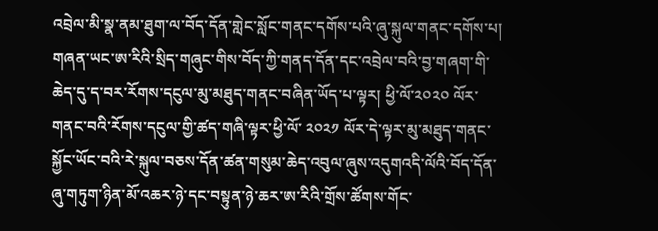འབྲེལ་མི་སྣ་ནམ་ཐུག་ལ་བོད་དོན་གླེང་སློང་གནང་དགོས་པའི་ཞུ་སྐུལ་གནང་དགོས་པ། གཞན་ཡང་ཨ་རིའི་སྲིད་གཞུང་གིས་བོད་ཀྱི་གནད་དོན་དང་འབྲེལ་བའི་བྱ་གཞག་གི་ཆེད་དུ་ད་བར་རོགས་དངུལ་མུ་མཐུད་གནང་བཞིན་ཡོད་པ་ལྟར། ཕྱི་ལོ་༢༠༢༠ ལོར་གནང་བའི་རོགས་དངུལ་གྱི་ཚད་གཞི་ལྟར་ཕྱི་ལོ་ ༢༠༢༡ ལོར་དེ་ལྟར་མུ་མཐུད་གནང་སྐྱོང་ཡོང་བའི་རེ་སྐུལ་བཅས་དོན་ཚན་གསུམ་ཆེད་འབུལ་ཞུས་འདུགའདི་ལོའི་བོད་དོན་ཞུ་གཏུག་ཉིན་མོ་འཆར་ཉེ་དང་བསྟུན་ཉེ་ཆར་ཨ་རིའི་གྲོས་ཚོགས་གོང་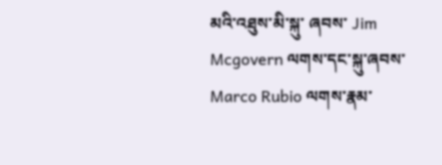མའི་འཐུས་མི་སྐུ་ ཞབས་ Jim Mcgovern ལགས་དང་སྐུ་ཞབས་ Marco Rubio ལགས་རྣམ་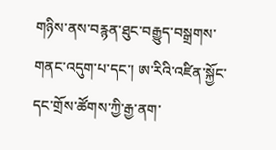གཉིས་ནས་བརྙན་ཐུང་བརྒྱུད་བསྒྲགས་གནང་འདུག་པ་དང་། ཨ་རིའི་འཛིན་སྐྱོང་དང་གྲོས་ཚོགས་ཀྱི་རྒྱ་ནག་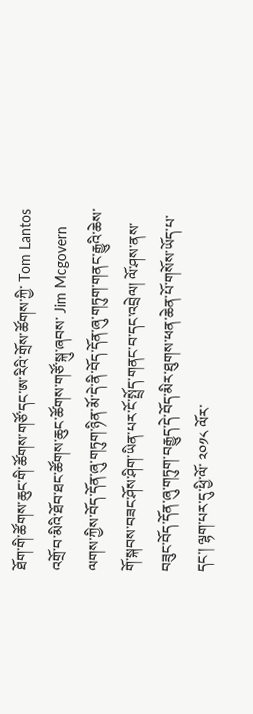ཐོག་གི་ཚོགས་ཆུང་གི་ཚོགས་གཙོ་དང་ཨ་རིའི་གྲོས་ཚོགས་ཀྱི་ Tom Lantos འགྲོ་བ་མིའི་ཐོབ་ཐང་ཚོགས་ཆུང་ཚོགས་གཙོ་སྐུ་ཞབས་ Jim Mcgovern ལགས་ཀྱིས་བོད་དོན་ཞུ་གཏུག་ཉིན་མོ་དེ་ནི་བོད་དོན་ཞུ་གཏུག་གནང་རྒྱུའི་ཆེས་གོ་སྐབས་བཟང་ཤོས་ཤིག་ཡིན་པར་ངོ་སྤྲོད་གནང་བ་དང་འབྲེལ། ལོ་ཤས་ནས་བཟུང་བོད་དོན་ཞུ་གཏུག་བརྒྱུད་དེ་བོད་མིར་ཐུགས་ཕན་ཆེན་པོ་གསོས་ཡོད་པ་དང་། ལྷག་པར་དུ་ཕྱི་ལོ་ ༢༠༡༨ ལོར་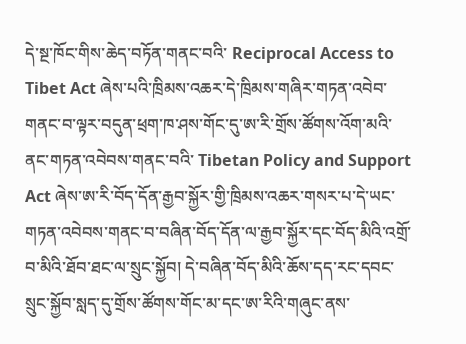དེ་སྔ་ཁོང་གིས་ཆེད་བཏོན་གནང་བའི་ Reciprocal Access to Tibet Act ཞེས་པའི་ཁྲིམས་འཆར་དེ་ཁྲིམས་གཞིར་གཏན་འབེབ་གནང་བ་ལྟར་བདུན་ཕྲག་ཁ་ཤས་གོང་དུ་ཨ་རི་གྲོས་ཚོགས་འོག་མའི་ནང་གཏན་འབེབས་གནང་བའི་ Tibetan Policy and Support Act ཞེས་ཨ་རི་བོད་དོན་རྒྱབ་སྐྱོར་གྱི་ཁྲིམས་འཆར་གསར་པ་དེ་ཡང་གཏན་འབེབས་གནང་བ་བཞིན་བོད་དོན་ལ་རྒྱབ་སྐྱོར་དང་བོད་མིའི་འགྲོ་བ་མིའི་ཐོབ་ཐང་ལ་སྲུང་སྐྱོབ། དེ་བཞིན་བོད་མིའི་ཆོས་དད་རང་དབང་སྲུང་སྐྱོབ་སླད་དུ་གྲོས་ཚོགས་གོང་མ་དང་ཨ་རིའི་གཞུང་ནས་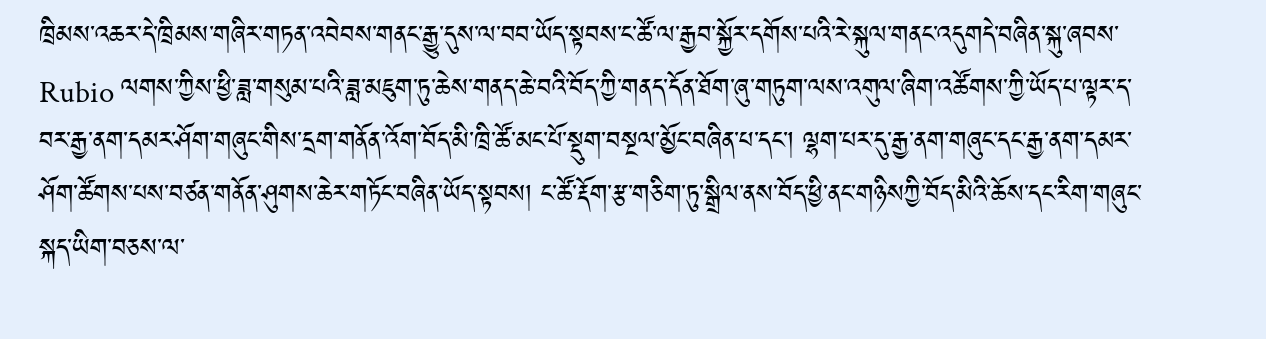ཁྲིམས་འཆར་དེ་ཁྲིམས་གཞིར་གཏན་འབེབས་གནང་རྒྱུ་དུས་ལ་བབ་ཡོད་སྟབས་ང་ཚོ་ལ་རྒྱབ་སྐྱོར་དགོས་པའི་རེ་སྐུལ་གནང་འདུགདེ་བཞིན་སྐུ་ཞབས་ Rubio ལགས་ཀྱིས་ཕྱི་ཟླ་གསུམ་པའི་ཟླ་མཇུག་ཏུ་ཆེས་གནད་ཆེ་བའི་བོད་ཀྱི་གནད་དོན་ཐོག་ཞུ་གཏུག་ལས་འགུལ་ཞིག་འཚོགས་ཀྱི་ཡོད་པ་ལྟར་ད་བར་རྒྱ་ནག་དམར་ཤོག་གཞུང་གིས་དྲག་གནོན་འོག་བོད་མི་ཁྲི་ཚོ་མང་པོ་སྡུག་བསྔལ་མྱོང་བཞིན་པ་དང་། ལྷག་པར་དུ་རྒྱ་ནག་གཞུང་དང་རྒྱ་ནག་དམར་ཤོག་ཚོགས་པས་བཙན་གནོན་ཤུགས་ཆེར་གཏོང་བཞིན་ཡོད་སྟབས། ང་ཚོ་རྡོག་རྩ་གཅིག་ཏུ་སྒྲིལ་ནས་བོད་ཕྱི་ནང་གཉིསཀྱི་བོད་མིའི་ཆོས་དང་རིག་གཞུང་སྐད་ཡིག་བཅས་ལ་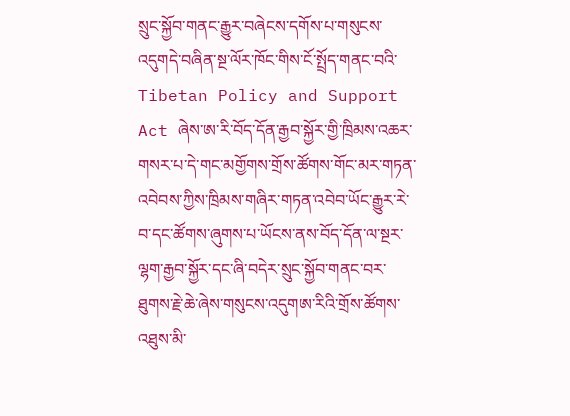སྲུང་སྐྱོབ་གནང་རྒྱུར་བཞེངས་དགོས་པ་གསུངས་འདུགདེ་བཞིན་སྔ་ལོར་ཁོང་གིས་ངོ་སྤྲོད་གནང་བའི་ Tibetan Policy and Support Act ཞེས་ཨ་རི་བོད་དོན་རྒྱབ་སྐྱོར་གྱི་ཁྲིམས་འཆར་གསར་པ་དེ་གང་མགྱོགས་གྲོས་ཚོགས་གོང་མར་གཏན་འབེབས་ཀྱིས་ཁྲིམས་གཞིར་གཏན་འབེབ་ཡོང་རྒྱུར་རེ་བ་དང་ཚོགས་ཞུགས་པ་ཡོངས་ནས་བོད་དོན་ལ་སྔར་ལྷག་རྒྱབ་སྐྱོར་དང་ཞི་བདེར་སྲུང་སྐྱོབ་གནང་བར་ཐུགས་རྗེ་ཆེ་ཞེས་གསུངས་འདུགཨ་རིའི་གྲོས་ཚོགས་འཐུས་མི་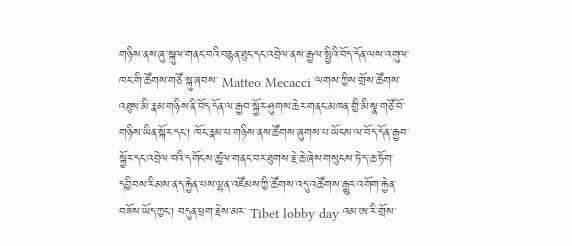གཉིས་ནས་ཞུ་སྐུལ་གནང་བའི་བརྙན་ཐུང་དང་འབྲེལ་ནས་རྒྱལ་སྤྱིའི་བོད་དོན་ལས་འགུལ་ཁང་གི་ཚོགས་གཙོ་སྐུ་ཞབས་ Matteo Mecacci ལགས་ཀྱིས་གྲོས་ཚོགས་འཐུས་མི་རྣམ་གཉིས་ནི་བོད་དོན་ལ་རྒྱབ་སྐྱོར་ཤུགས་ཆེར་གནང་མཁན་གྱི་མི་སྣ་གཙོ་བོ་གཉིས་ཡིན་སྐོར་དང་། ཁོང་རྣམ་པ་གཉིས་ནས་ཚོགས་ཞུགས་པ་ཡོངས་ལ་བོད་དོན་རྒྱབ་སྐྱོར་དང་འབྲེལ་བའི་དགོངས་ཚུལ་གནང་བར་ཐུགས་རྗེ་ཆེ་ཞེས་གསུངས་ཏེ་ད་ཆ་ཏོག་དབྱིབས་རིམས་ནད་རྐྱེན་པས་ལྷན་འཛོམས་ཀྱི་ཚོགས་འདུ་འཚོགས་རྒྱུར་འགོག་རྐྱེན་བཟོས་ཡོད་ཀྱང་། བདུན་ཕྲག་རྗེས་མར་ Tibet lobby day འམ་ཨ་རི་གྲོས་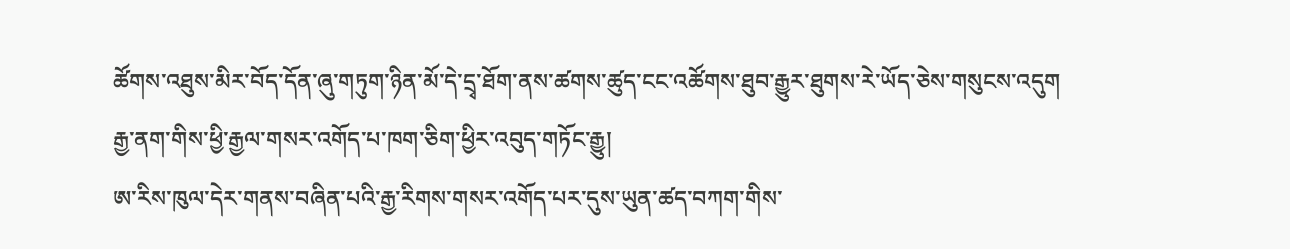ཚོགས་འཐུས་མིར་བོད་དོན་ཞུ་གཏུག་ཉིན་མོ་དེ་དྲྭ་ཐོག་ནས་ཚགས་ཚུད་ངང་འཚོགས་ཐུབ་རྒྱུར་ཐུགས་རེ་ཡོད་ཅེས་གསུངས་འདུག
རྒྱ་ནག་གིས་ཕྱི་རྒྱལ་གསར་འགོད་པ་ཁག་ཅིག་ཕྱིར་འབུད་གཏོང་རྒྱུ།
ཨ་རིས་ཁུལ་དེར་གནས་བཞིན་པའི་རྒྱ་རིགས་གསར་འགོད་པར་དུས་ཡུན་ཚད་བཀག་གིས་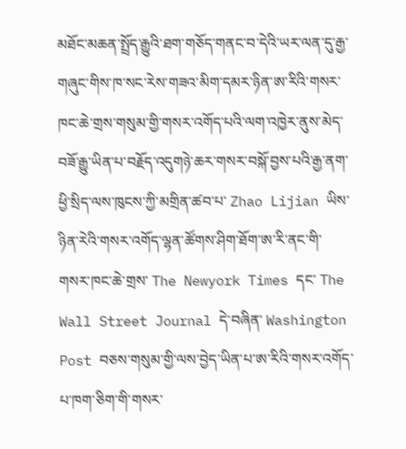མཐོང་མཆན་སྤྲོད་རྒྱུའི་ཐག་གཅོད་གནང་བ་དེའི་ཡར་ལན་དུ་རྒྱ་གཞུང་གིས་ཁ་སང་རེས་གཟའ་མིག་དམར་ཉིན་ཨ་རིའི་གསར་ཁང་ཆེ་གྲས་གསུམ་གྱི་གསར་འགོད་པའི་ལག་འཁྱེར་ནུས་མེད་བཟོ་རྒྱུ་ཡིན་པ་བརྗོད་འདུགཉེ་ཆར་གསར་བསྐོ་བྱས་པའི་རྒྱ་ནག་ཕྱི་སྲིད་ལས་ཁུངས་ཀྱི་མགྲིན་ཚབ་པ་ Zhao Lijian ཡིས་ཉིན་རེའི་གསར་འགོད་ལྷན་ཚོགས་ཤིག་ཐོག་ཨ་རི་ནང་གི་གསར་ཁང་ཆེ་གྲས་ The Newyork Times དང་ The Wall Street Journal དེ་བཞིན་ Washington Post བཅས་གསུམ་གྱི་ལས་བྱེད་ཡིན་པ་ཨ་རིའི་གསར་འགོད་པ་ཁག་ཅིག་གི་གསར་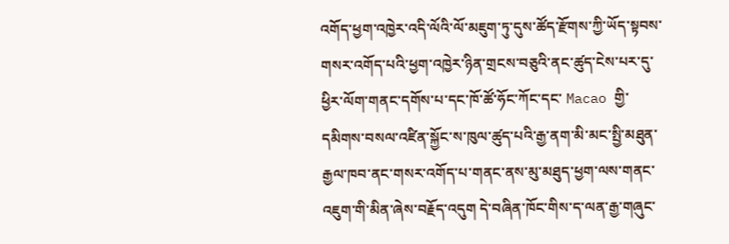འགོད་ཕྱག་འཁྱེར་འདི་ལོའི་ལོ་མཇུག་ཏུ་དུས་ཚོད་རྫོགས་ཀྱི་ཡོད་སྟབས་གསར་འགོད་པའི་ཕྱག་འཁྱེར་ཉིན་གྲངས་བཅུའི་ནང་ཚུད་ངེས་པར་དུ་ཕྱིར་ལོག་གནང་དགོས་པ་དང་ཁོ་ཚོ་ཧོང་ཀོང་དང་ Macao གྱི་དམིགས་བསལ་འཛིན་སྐྱོང་ས་ཁུལ་ཚུད་པའི་རྒྱ་ནག་མི་མང་སྤྱི་མཐུན་རྒྱལ་ཁབ་ནང་གསར་འགོད་པ་གནང་ནས་མུ་མཐུད་ཕྱག་ལས་གནང་འཇུག་གི་མིན་ཞེས་བརྗོད་འདུག དེ་བཞིན་ཁོང་གིས་ད་ལན་རྒྱ་གཞུང་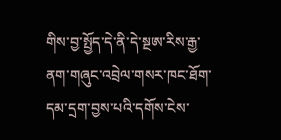གིས་བྱ་སྤྱོད་དེ་ནི་དེ་སྔཨ་རིས་རྒྱ་ནག་གཞུང་འབྲེལ་གསར་ཁང་ཐོག་དམ་དྲག་བྱས་པའི་དགོས་ངེས་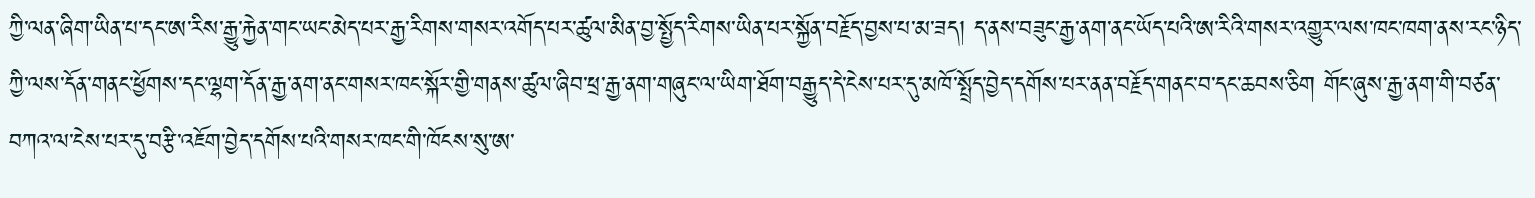ཀྱི་ལན་ཞིག་ཡིན་པ་དང་ཨ་རིས་རྒྱུ་རྐྱེན་གང་ཡང་མེད་པར་རྒྱ་རིགས་གསར་འགོད་པར་ཚུལ་མིན་བྱ་སྤྱོད་རིགས་ཡིན་པར་སྐྱོན་བརྗོད་བྱས་པ་མ་ཟད། ད་ནས་བཟུང་རྒྱ་ནག་ནང་ཡོད་པའི་ཨ་རིའི་གསར་འགྱུར་ལས་ཁང་ཁག་ནས་རང་ཉིད་ཀྱི་ལས་དོན་གནང་ཕྱོགས་དང་ལྷག་དོན་རྒྱ་ནག་ནང་གསར་ཁང་སྐོར་གྱི་གནས་ཚུལ་ཞིབ་ཕྲ་རྒྱ་ནག་གཞུང་ལ་ཡིག་ཐོག་བརྒྱུད་དེ་ངེས་པར་དུ་མཁོ་སྤྲོད་བྱེད་དགོས་པར་ནན་བརྗོད་གནང་བ་དང་ཆབས་ཅིག གོང་ཞུས་རྒྱ་ནག་གི་བཙན་བཀའ་ལ་ངེས་པར་དུ་བརྩི་འཇོག་བྱེད་དགོས་པའི་གསར་ཁང་གི་ཁོངས་སུ་ཨ་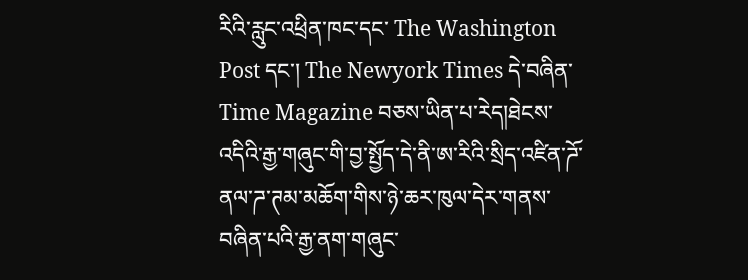རིའི་རླུང་འཕྲིན་ཁང་དང་ The Washington Post དང་། The Newyork Times དེ་བཞིན་ Time Magazine བཅས་ཡིན་པ་རེད།ཐེངས་འདིའི་རྒྱ་གཞུང་གི་བྱ་སྤྱོད་དེ་ནི་ཨ་རིའི་སྲིད་འཛིན་ཌོ་ནལ་ཌ་ཊམ་མཆོག་གིས་ཉེ་ཆར་ཁུལ་དེར་གནས་བཞིན་པའི་རྒྱ་ནག་གཞུང་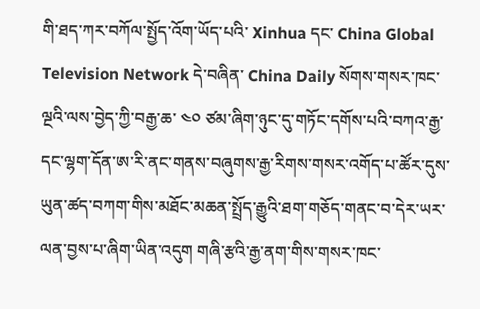གི་ཐད་ཀར་བཀོལ་སྤྱོད་འོག་ཡོད་པའི་ Xinhua དང་ China Global Television Network དེ་བཞིན་ China Daily སོགས་གསར་ཁང་ལྔའི་ལས་བྱེད་ཀྱི་བརྒྱ་ཆ་ ༤༠ ཙམ་ཞིག་ཉུང་དུ་གཏོང་དགོས་པའི་བཀའ་རྒྱ་དང་ལྷག་དོན་ཨ་རི་ནང་གནས་བཞུགས་རྒྱ་རིགས་གསར་འགོད་པ་ཚོར་དུས་ཡུན་ཚད་བཀག་གིས་མཐོང་མཆན་སྤྲོད་རྒྱུའི་ཐག་གཅོད་གནང་བ་དེར་ཡར་ལན་བྱས་པ་ཞིག་ཡིན་འདུག གཞི་རྩའི་རྒྱ་ནག་གིས་གསར་ཁང་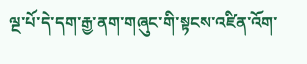ལྔ་པོ་དེ་དག་རྒྱ་ནག་གཞུང་གི་སྟངས་འཛིན་འོག་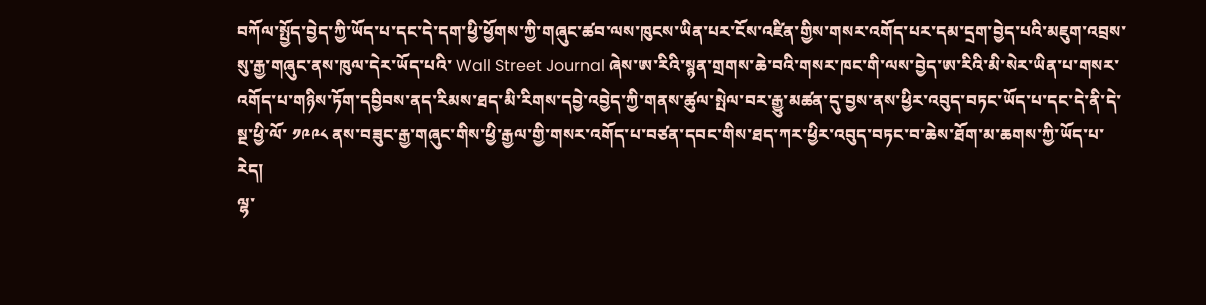བཀོལ་སྤྱོད་བྱེད་ཀྱི་ཡོད་པ་དང་དེ་དག་ཕྱི་ཕྱོགས་ཀྱི་གཞུང་ཚབ་ལས་ཁུངས་ཡིན་པར་ངོས་འཛིན་གྱིས་གསར་འགོད་པར་དམ་དྲག་བྱེད་པའི་མཇུག་འབྲས་སུ་རྒྱ་གཞུང་ནས་ཁུལ་དེར་ཡོད་པའི་ Wall Street Journal ཞེས་ཨ་རིའི་སྙན་གྲགས་ཆེ་བའི་གསར་ཁང་གི་ལས་བྱེད་ཨ་རིའི་མི་སེར་ཡིན་པ་གསར་འགོད་པ་གཉིས་ཏོག་དབྱིབས་ནད་རིམས་ཐད་མི་རིགས་དབྱེ་འབྱེད་ཀྱི་གནས་ཚུལ་སྤེལ་བར་རྒྱུ་མཚན་དུ་བྱས་ནས་ཕྱིར་འབུད་བཏང་ཡོད་པ་དང་དེ་ནི་དེ་སྔ་ཕྱི་ལོ་ ༡༩༩༨ ནས་བཟུང་རྒྱ་གཞུང་གིས་ཕྱི་རྒྱལ་གྱི་གསར་འགོད་པ་བཙན་དབང་གིས་ཐད་ཀར་ཕྱིར་འབུད་བཏང་བ་ཆེས་ཐོག་མ་ཆགས་ཀྱི་ཡོད་པ་རེད།
ལྷ་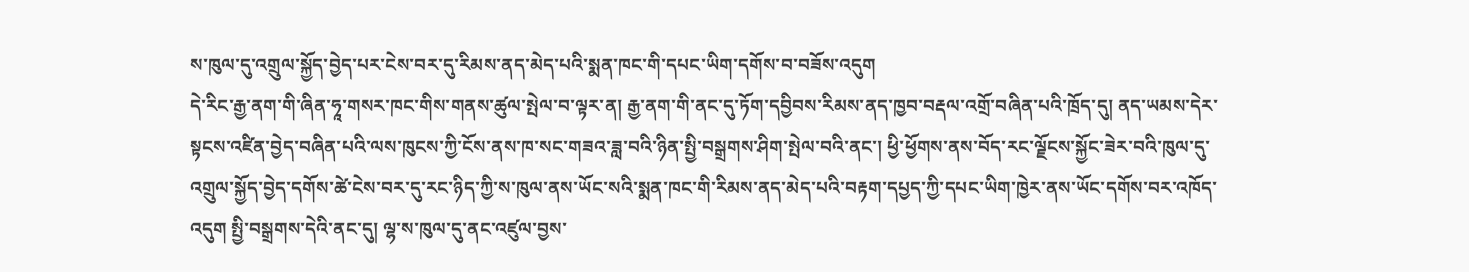ས་ཁུལ་དུ་འགྲུལ་སྐྱོད་བྱེད་པར་ངེས་བར་དུ་རིམས་ནད་མེད་པའི་སྨན་ཁང་གི་དཔང་ཡིག་དགོས་བ་བཟོས་འདུག
དེ་རིང་རྒྱ་ནག་གི་ཞིན་ཧཱ་གསར་ཁང་གིས་གནས་ཚུལ་སྤེལ་བ་ལྟར་ན། རྒྱ་ནག་གི་ནང་དུ་ཏོག་དབྱིབས་རིམས་ནད་ཁྱབ་བརྡལ་འགྲོ་བཞིན་པའི་ཁྲོད་དུ། ནད་ཡམས་དེར་སྟངས་འཛིན་བྱེད་བཞིན་པའི་ལས་ཁུངས་ཀྱི་ངོས་ནས་ཁ་སང་གཟའ་ཟླ་བའི་ཉིན་སྤྱི་བསྒྲགས་ཤིག་སྤེལ་བའི་ནང་། ཕྱི་ཕྱོགས་ནས་བོད་རང་ལྗོངས་སྐྱོང་ཟེར་བའི་ཁུལ་དུ་འགྲུལ་སྐྱོད་བྱེད་དགོས་ཚེ་ངེས་བར་དུ་རང་ཉིད་ཀྱི་ས་ཁུལ་ནས་ཡོང་སའི་སྨན་ཁང་གི་རིམས་ནད་མེད་པའི་བརྟག་དཔྱད་ཀྱི་དཔང་ཡིག་ཁྱེར་ནས་ཡོང་དགོས་བར་འཁོད་འདུག སྤྱི་བསྒྲགས་དེའི་ནང་དུ། ལྷ་ས་ཁུལ་དུ་ནང་འཛུལ་བྱས་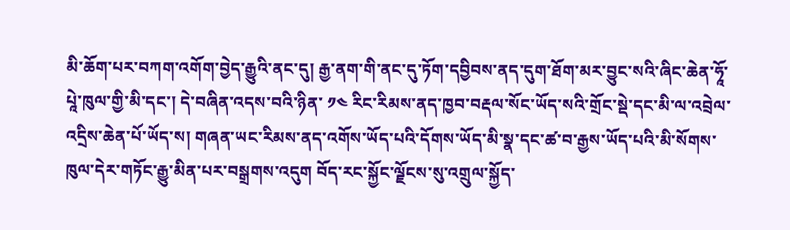མི་ཆོག་པར་བཀག་འགོག་བྱེད་རྒྱུའི་ནང་དུ། རྒྱ་ནག་གི་ནང་དུ་ཏོག་དབྱིབས་ནད་དུག་ཐོག་མར་བྱུང་སའི་ཞིང་ཆེན་ཧཱོ་པཱེ་ཁུལ་གྱི་མི་དང་། དེ་བཞིན་འདས་བའི་ཉིན་ ༡༤ རིང་རིམས་ནད་ཁྱབ་བརྡལ་སོང་ཡོད་སའི་གྲོང་སྡེ་དང་མི་ལ་འབྲེལ་འདྲིས་ཆེན་པོ་ཡོད་ས། གཞན་ཡང་རིམས་ནད་འགོས་ཡོད་པའི་དོགས་ཡོད་མི་སྣ་དང་ཚ་བ་རྒྱས་ཡོད་པའི་མི་སོགས་ཁུལ་དེར་གཏོང་རྒྱུ་མིན་པར་བསྒྲགས་འདུག བོད་རང་སྐྱོང་ལྗོངས་སུ་འགྲུལ་སྐྱོད་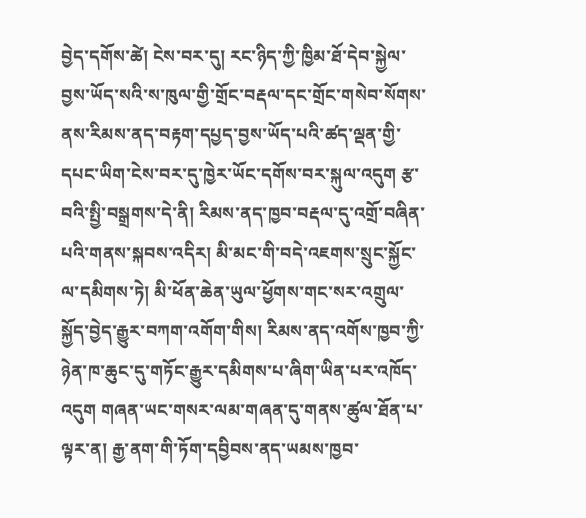བྱེད་དགོས་ཚེ། ངེས་བར་དུ། རང་ཉིད་ཀྱི་ཁྱིམ་ཐོ་དེབ་སྐྱེལ་བྱས་ཡོད་སའི་ས་ཁུལ་གྱི་གྲོང་བརྡལ་དང་གྲོང་གསེབ་སོགས་ནས་རིམས་ནད་བརྟག་དཔྱད་བྱས་ཡོད་པའི་ཚད་ལྡན་གྱི་དཔང་ཡིག་ངེས་བར་དུ་ཁྱེར་ཡོང་དགོས་བར་སྐུལ་འདུག རྩ་བའི་སྤྱི་བསྒྲགས་དེ་ནི། རིམས་ནད་ཁྱབ་བརྡལ་དུ་འགྲོ་བཞིན་པའི་གནས་སྐབས་འདིར། མི་མང་གི་བདེ་འཇགས་སྲུང་སྐྱོང་ལ་དམིགས་ཏེ། མི་ཕོན་ཆེན་ཡུལ་ཕྱོགས་གང་སར་འགྲུལ་སྐྱོད་བྱེད་རྒྱུར་བཀག་འགོག་གིས། རིམས་ནད་འགོས་ཁྱབ་ཀྱི་ཉེན་ཁ་ཆུང་དུ་གཏོང་རྒྱུར་དམིགས་པ་ཞིག་ཡིན་པར་འཁོད་འདུག གཞན་ཡང་གསར་ལམ་གཞན་དུ་གནས་ཚུལ་ཐོན་པ་ལྟར་ན། རྒྱ་ནག་གི་ཏོག་དབྱིབས་ནད་ཡམས་ཁྱབ་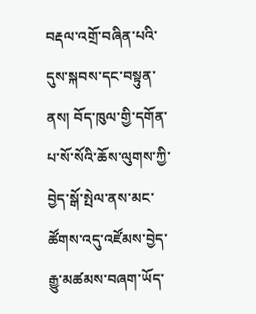བརྡལ་འགྲོ་བཞིན་པའི་དུས་སྐབས་དང་བསྟུན་ནས། བོད་ཁུལ་གྱི་དགོན་པ་སོ་སོའི་ཆོས་ལུགས་ཀྱི་བྱེད་སྒོ་སྤེལ་ནས་མང་ཚོགས་འདུ་འཛོམས་བྱེད་རྒྱུ་མཚམས་བཞག་ཡོད་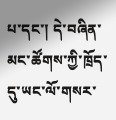པ་དང་། དེ་བཞིན་མང་ཚོགས་ཀྱི་ཁྲོད་དུ་ཡང་ལོ་གསར་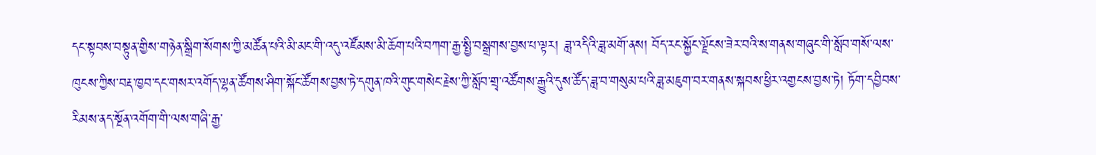དང་སྟབས་བསྟུན་གྱིས་གཉེན་སྒྲིག་སོགས་ཀྱི་མཚོན་པའི་མི་མང་གི་འདུ་འཛོམས་མི་ཆོག་པའི་བཀག་རྒྱ་སྤྱི་བསྒྲགས་བྱས་པ་ལྟར། ཟླ་འདིའི་ཟླ་མགོ་ནས། བོད་རང་སྐྱོང་ལྗོངས་ཟེར་བའི་ས་གནས་གཞུང་གི་སློབ་གསོ་ལས་ཁུངས་ཀྱིས་བརྡ་ཁྱབ་དང་གསར་འགོད་ལྷན་ཚོགས་ཤིག་སྐོང་ཚོགས་བྱས་ཏེ་དགུན་ཁའི་གུང་གསེང་རྗེས་ཀྱི་སློབ་གྲྭ་འཚོགས་རྒྱུའི་དུས་ཚོད་ཟླ་བ་གསུམ་པའི་ཟླ་མཇུག་བར་གནས་སྐབས་ཕྱིར་འགྱངས་བྱས་ཏེ། ཏོག་དབྱིབས་རིམས་ནད་སྔོན་འགོག་གི་ལས་གཞི་རྒྱ་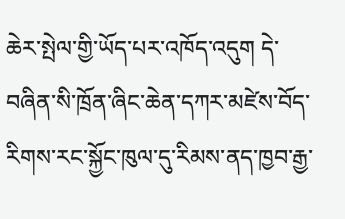ཆེར་སྤེལ་གྱི་ཡོད་པར་འཁོད་འདུག དེ་བཞིན་སི་ཁྲོན་ཞིང་ཆེན་དཀར་མཛེས་བོད་རིགས་རང་སྐྱོང་ཁུལ་དུ་རིམས་ནད་ཁྱབ་རྒྱ་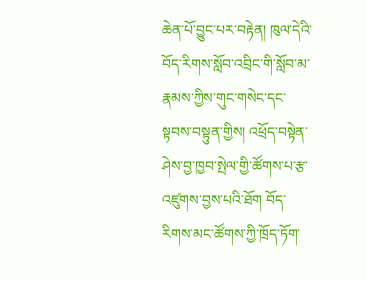ཆེན་པོ་བྱུང་པར་བརྟེན། ཁུལ་དེའི་བོད་རིགས་སློབ་འབྲིང་གི་སློབ་མ་རྣམས་ཀྱིས་གུང་གསེང་དང་སྟབས་བསྟུན་གྱིས། འཕྲོད་བསྟེན་ཤེས་བྱ་ཁྱབ་སྤེལ་གྱི་ཚོགས་པ་རྩ་འཛུགས་བྱས་པའི་ཐོག བོད་རིགས་མང་ཚོགས་ཀྱི་ཁྲོད་ཏོག་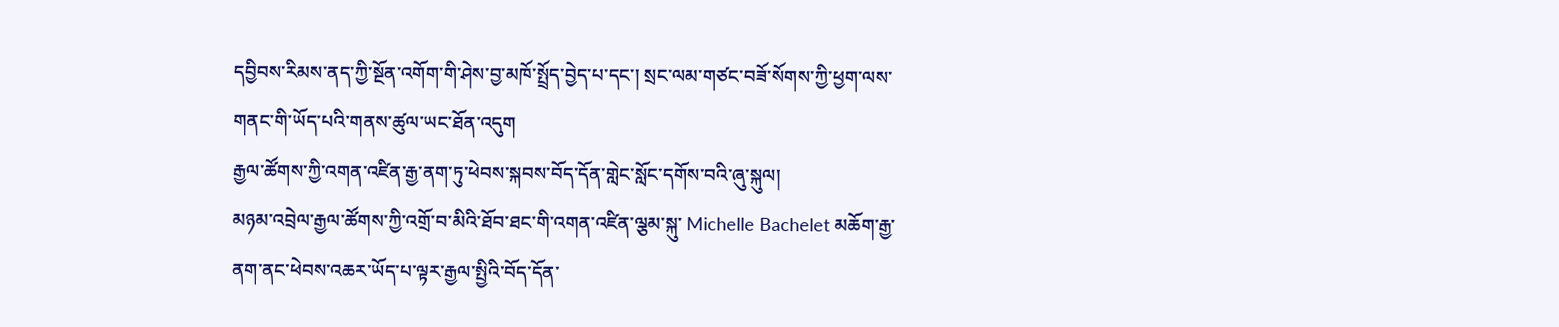དབྱིབས་རིམས་ནད་ཀྱི་སྔོན་འགོག་གི་ཤེས་བྱ་མཁོ་སྤྲོད་བྱེད་པ་དང་། སྲང་ལམ་གཙང་བཟོ་སོགས་ཀྱི་ཕྱག་ལས་གནང་གི་ཡོད་པའི་གནས་ཚུལ་ཡང་ཐོན་འདུག
རྒྱལ་ཚོགས་ཀྱི་འགན་འཛིན་རྒྱ་ནག་ཏུ་ཕེབས་སྐབས་བོད་དོན་གླེང་སློང་དགོས་བའི་ཞུ་སྐུལ།
མཉམ་འབྲེལ་རྒྱལ་ཚོགས་ཀྱི་འགྲོ་བ་མིའི་ཐོབ་ཐང་གི་འགན་འཛིན་ལྕམ་སྐུ་ Michelle Bachelet མཆོག་རྒྱ་ནག་ནང་ཕེབས་འཆར་ཡོད་པ་ལྟར་རྒྱལ་སྤྱིའི་བོད་དོན་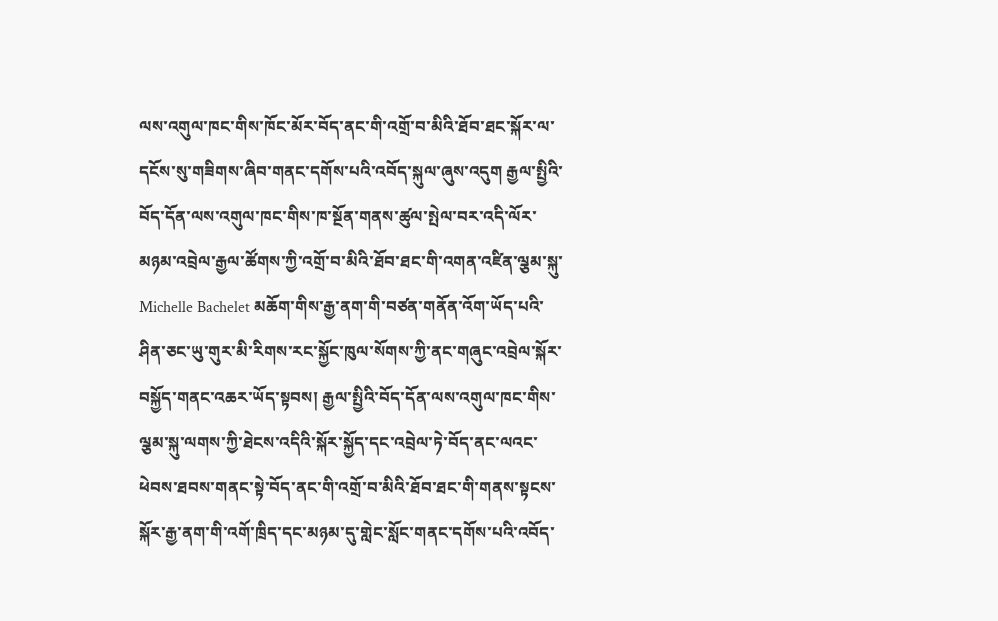ལས་འགུལ་ཁང་གིས་ཁོང་མོར་བོད་ནང་གི་འགྲོ་བ་མིའི་ཐོབ་ཐང་སྐོར་ལ་དངོས་སུ་གཟིགས་ཞིབ་གནང་དགོས་པའི་འབོད་སྐུལ་ཞུས་འདུག རྒྱལ་སྤྱིའི་བོད་དོན་ལས་འགུལ་ཁང་གིས་ཁ་སྔོན་གནས་ཚུལ་སྤེལ་བར་འདི་ལོར་མཉམ་འབྲེལ་རྒྱལ་ཚོགས་ཀྱི་འགྲོ་བ་མིའི་ཐོབ་ཐང་གི་འགན་འཛིན་ལྕམ་སྐུ་ Michelle Bachelet མཆོག་གིས་རྒྱ་ནག་གི་བཙན་གནོན་འོག་ཡོད་པའི་ཤིན་ཅང་ཡུ་གུར་མི་རིགས་རང་སྐྱོང་ཁུལ་སོགས་ཀྱི་ནང་གཞུང་འབྲེལ་སྐོར་བསྐྱོད་གནང་འཆར་ཡོད་སྟབས། རྒྱལ་སྤྱིའི་བོད་དོན་ལས་འགུལ་ཁང་གིས་ལྕམ་སྐུ་ལགས་ཀྱི་ཐེངས་འདིའི་སྐོར་སྐྱོད་དང་འབྲེལ་ཏེ་བོད་ནང་ལའང་ཕེབས་ཐབས་གནང་སྟེ་བོད་ནང་གི་འགྲོ་བ་མིའི་ཐོབ་ཐང་གི་གནས་སྟངས་སྐོར་རྒྱ་ནག་གི་འགོ་ཁྲིད་དང་མཉམ་དུ་གླེང་སློང་གནང་དགོས་པའི་འབོད་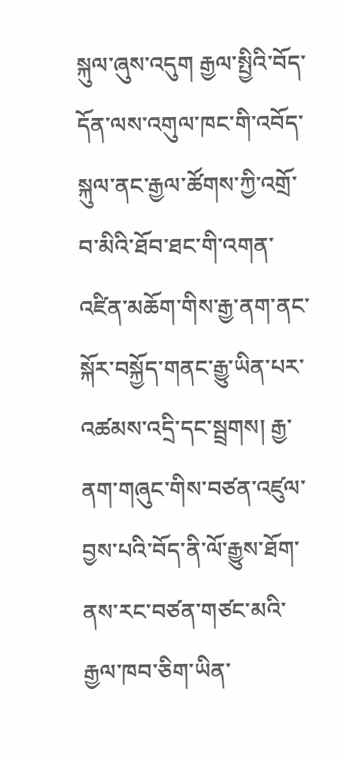སྐུལ་ཞུས་འདུག རྒྱལ་སྤྱིའི་བོད་དོན་ལས་འགུལ་ཁང་གི་འབོད་སྐུལ་ནང་རྒྱལ་ཚོགས་ཀྱི་འགྲོ་བ་མིའི་ཐོབ་ཐང་གི་འགན་འཛིན་མཆོག་གིས་རྒྱ་ནག་ནང་སྐོར་བསྐྱོད་གནང་རྒྱུ་ཡིན་པར་འཚམས་འདྲི་དང་སྦྲགས། རྒྱ་ནག་གཞུང་གིས་བཙན་འཛུལ་བྱས་པའི་བོད་ནི་ལོ་རྒྱུས་ཐོག་ནས་རང་བཙན་གཙང་མའི་རྒྱལ་ཁབ་ཅིག་ཡིན་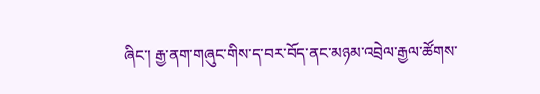ཞིང་། རྒྱ་ནག་གཞུང་གིས་ད་བར་བོད་ནང་མཉམ་འབྲེལ་རྒྱལ་ཚོགས་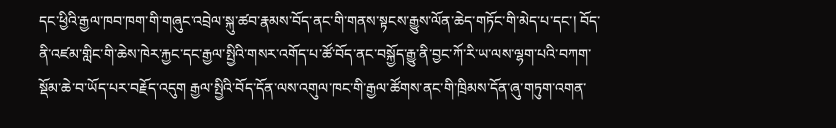དང་ཕྱིའི་རྒྱལ་ཁབ་ཁག་གི་གཞུང་འབྲེལ་སྐུ་ཚབ་རྣམས་བོད་ནང་གི་གནས་སྟངས་རྒྱུས་ལོན་ཆེད་གཏོང་གི་མེད་པ་དང་། བོད་ནི་འཛམ་གླིང་གི་ཆེས་ཁེར་རྐྱང་དང་རྒྱལ་སྤྱིའི་གསར་འགོད་པ་ཚོ་བོད་ནང་བསྐྱོད་རྒྱུ་ནི་བྱང་ཀོ་རི་ཡ་ལས་ལྷག་པའི་བཀག་སྡོམ་ཆེ་བ་ཡོད་པར་བརྗོད་འདུག རྒྱལ་སྤྱིའི་བོད་དོན་ལས་འགུལ་ཁང་གི་རྒྱལ་ཚོགས་ནང་གི་ཁྲིམས་དོན་ཞུ་གཏུག་འགན་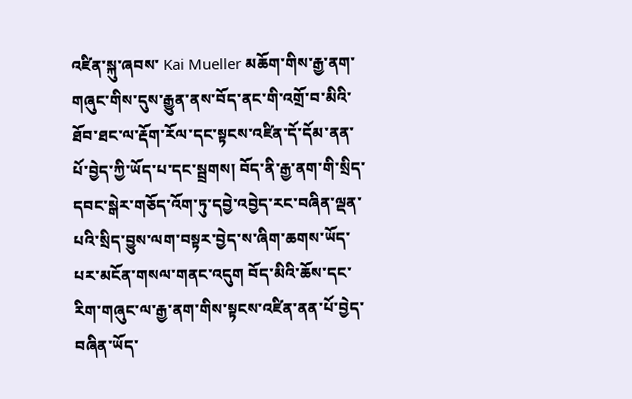འཛིན་སྐུ་ཞབས་ Kai Mueller མཆོག་གིས་རྒྱ་ནག་གཞུང་གིས་དུས་རྒྱུན་ནས་བོད་ནང་གི་འགྲོ་བ་མིའི་ཐོབ་ཐང་ལ་རྡོག་རོལ་དང་སྟངས་འཛིན་དོ་དོམ་ནན་པོ་བྱེད་ཀྱི་ཡོད་པ་དང་སྦྲགས། བོད་ནི་རྒྱ་ནག་གི་སྲིད་དབང་སྒེར་གཅོད་འོག་ཏུ་དབྱེ་འབྱེད་རང་བཞིན་ལྡན་པའི་སྲིད་བྱུས་ལག་བསྟར་བྱེད་ས་ཞིག་ཆགས་ཡོད་པར་མངོན་གསལ་གནང་འདུག བོད་མིའི་ཆོས་དང་རིག་གཞུང་ལ་རྒྱ་ནག་གིས་སྟངས་འཛིན་ནན་པོ་བྱེད་བཞིན་ཡོད་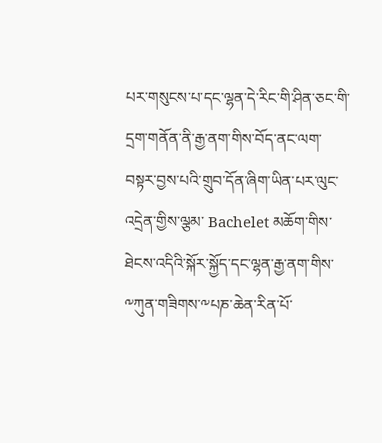པར་གསུངས་པ་དང་ལྷན་དེ་རིང་གི་ཤིན་ཅང་གི་དྲག་གནོན་ནི་རྒྱ་ནག་གིས་བོད་ནང་ལག་བསྟར་བྱས་པའི་གྲུབ་དོན་ཞིག་ཡིན་པར་ལུང་འདྲེན་གྱིས་ལྕམ་ Bachelet མཆོག་གིས་ཐེངས་འདིའི་སྐོར་སྐྱོད་དང་ལྷན་རྒྱ་ནག་གིས་༸ཀུན་གཟིགས་༸པཎ་ཆེན་རིན་པོ་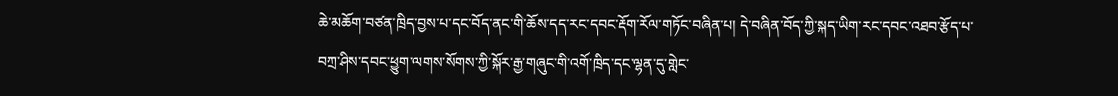ཆེ་མཆོག་བཙན་ཁྲིད་བྱས་པ་དང་བོད་ནང་གི་ཆོས་དད་རང་དབང་རྡོག་རོལ་གཏོང་བཞིན་པ། དེ་བཞིན་བོད་ཀྱི་སྐད་ཡིག་རང་དབང་འཐབ་རྩོད་པ་བཀྲ་ཤིས་དབང་ཕྱུག་ལགས་སོགས་ཀྱི་སྐོར་རྒྱ་གཞུང་གི་འགོ་ཁྲིད་དང་ལྷན་དུ་གླེང་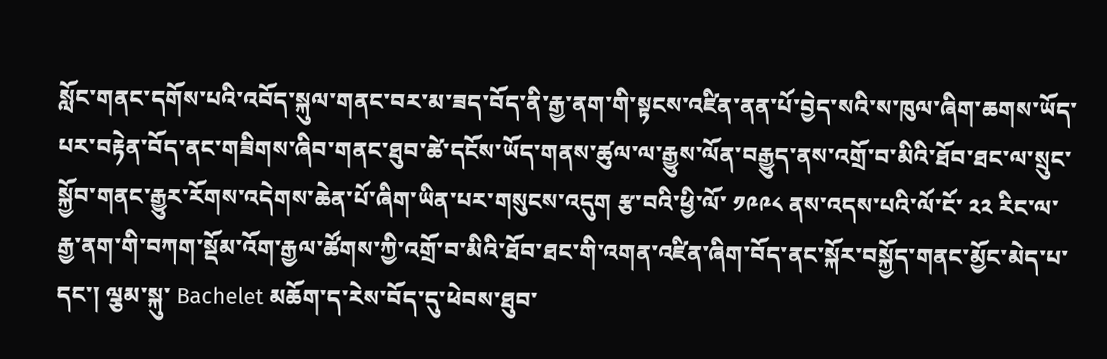སློང་གནང་དགོས་པའི་འབོད་སྐུལ་གནང་བར་མ་ཟད་བོད་ནི་རྒྱ་ནག་གི་སྟངས་འཛིན་ནན་པོ་བྱེད་སའི་ས་ཁུལ་ཞིག་ཆགས་ཡོད་པར་བརྟེན་བོད་ནང་གཟིགས་ཞིབ་གནང་ཐུབ་ཚེ་དངོས་ཡོད་གནས་ཚུལ་ལ་རྒྱུས་ལོན་བརྒྱུད་ནས་འགྲོ་བ་མིའི་ཐོབ་ཐང་ལ་སྲུང་སྐྱོབ་གནང་རྒྱུར་རོགས་འདེགས་ཆེན་པོ་ཞིག་ཡིན་པར་གསུངས་འདུག རྩ་བའི་ཕྱི་ལོ་ ༡༩༩༨ ནས་འདས་པའི་ལོ་ངོ་ ༢༢ རིང་ལ་རྒྱ་ནག་གི་བཀག་སྡོམ་འོག་རྒྱལ་ཚོགས་ཀྱི་འགྲོ་བ་མིའི་ཐོབ་ཐང་གི་འགན་འཛིན་ཞིག་བོད་ནང་སྐོར་བསྐྱོད་གནང་མྱོང་མེད་པ་དང་། ལྕམ་སྐུ་ Bachelet མཆོག་ད་རེས་བོད་དུ་ཕེབས་ཐུབ་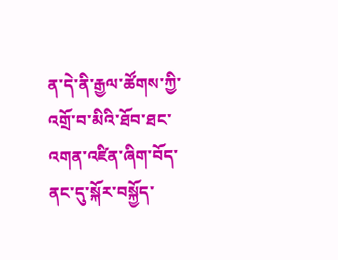ན་དེ་ནི་རྒྱལ་ཚོགས་ཀྱི་འགྲོ་བ་མིའི་ཐོབ་ཐང་འགན་འཛིན་ཞིག་བོད་ནང་དུ་སྐོར་བསྐྱོད་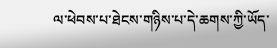ལ་ཕེབས་པ་ཐེངས་གཉིས་པ་དེ་ཆགས་ཀྱི་ཡོད་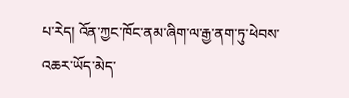པ་རེད། འོན་ཀྱང་ཁོང་ནམ་ཞིག་ལ་རྒྱ་ནག་ཏུ་ཕེབས་འཆར་ཡོད་མེད་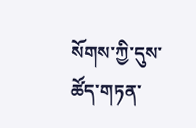སོགས་ཀྱི་དུས་ཚོད་གཏན་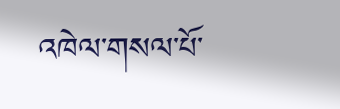འཁེལ་གསལ་པོ་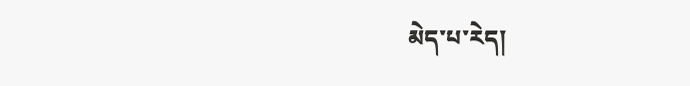མེད་པ་རེད།